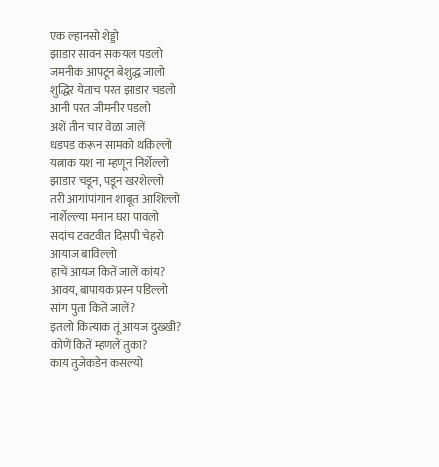एक ल्हानसो शेड्डो
झाडार सावन सकयल पडलो
जमनीक आपटून बेशुद्ध जालो
शुद्धिर येताच परत झाडार चडलो
आनी परत जीमनीर पडलो
अशें तीन चार वेळा जालें
धडपड करून सामको थकिल्लो
यत्नाक यश ना म्हणून निर्शेल्लो
झाडार चडून, पडून खरशेल्लो
तरी आगांपांगान शाबूत आशिल्लो
नार्शेल्ल्या मनान घरा पावलो
सदांच टवटवीत दिसपी चेहरो
आयाज बाविल्लो
हाचें आयज कितें जालें कांय?
आवय, बापायक प्रस्न पडिल्लो
सांग पुता कितें जालें?
इतलो कित्याक तूं आयज दुख्खी?
कोणें कितें म्हणलें तुका?
काय तुजेकडेन कसल्यो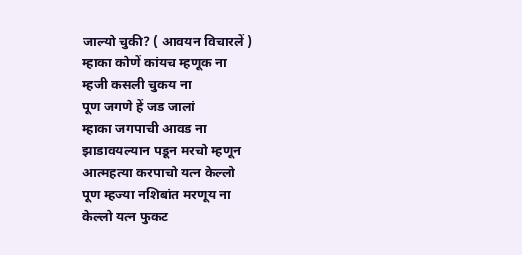जाल्यो चुकी? ( आवयन विचारलें )
म्हाका कोणें कांयच म्हणूक ना
म्हजी कसली चुकय ना
पूण जगणे हें जड जालां
म्हाका जगपाची आवड ना
झाडावयल्यान पडून मरचो म्हणून
आत्महत्या करपाचो यत्न केल्लो
पूण म्हज्या नशिबांत मरणूय ना
केल्लो यत्न फुकट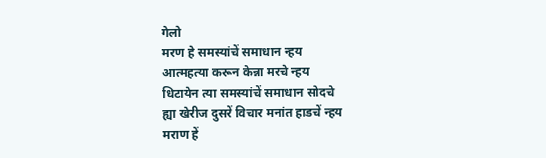गेलो
मरण हे समस्यांचें समाधान न्हय
आत्महत्या करून केन्ना मरचे न्हय
धिटायेन त्या समस्यांचें समाधान सोदचे
ह्या खेरीज दुसरें विचार मनांत हाडचें न्हय
मराण हें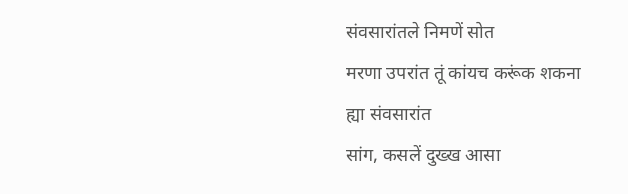संवसारांतले निमणें सोत
मरणा उपरांत तूं कांयच करूंक शकना
ह्या संवसारांत
सांग, कसलें दुख्ख आसा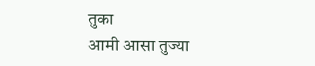तुका
आमी आसा तुज्या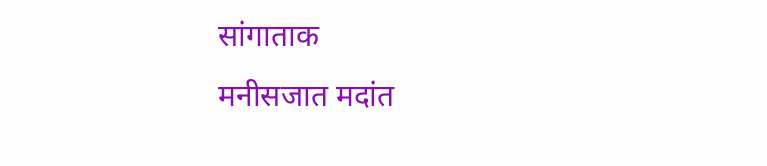सांगाताक
मनीसजात मदांत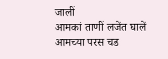जालीं
आमकां ताणीं लजेंत घालें
आमच्या परस चड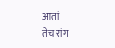आतां
तेच रांग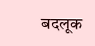बदलूक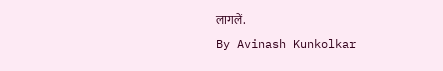लागलें.
By Avinash Kunkolkar